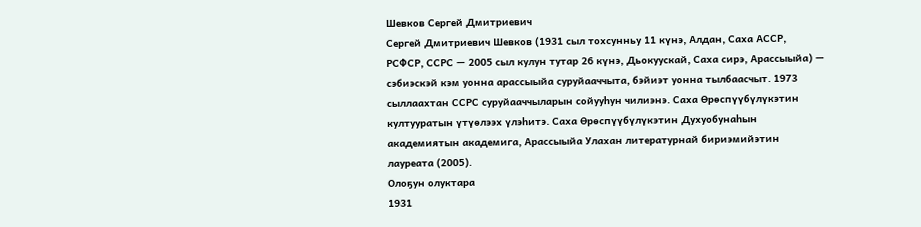Шевков Сергей Дмитриевич
Сергей Дмитриевич Шевков (1931 сыл тохсунньу 11 күнэ, Алдан, Саха АССР, РСФСР, ССРС — 2005 сыл кулун тутар 26 күнэ, Дьокуускай, Саха сирэ, Арассыыйа) — сэбиэскэй кэм уонна арассыыйа суруйааччыта, бэйиэт уонна тылбаасчыт. 1973 сыллаахтан ССРС суруйааччыларын сойууһун чилиэнэ. Саха Өрөспүүбүлүкэтин култууратын үтүөлээх үлэһитэ. Саха Өрөспүүбүлүкэтин Духуобунаһын академиятын академига, Арассыыйа Улахан литературнай бириэмийэтин лауреата (2005).
Олоҕун олуктара
1931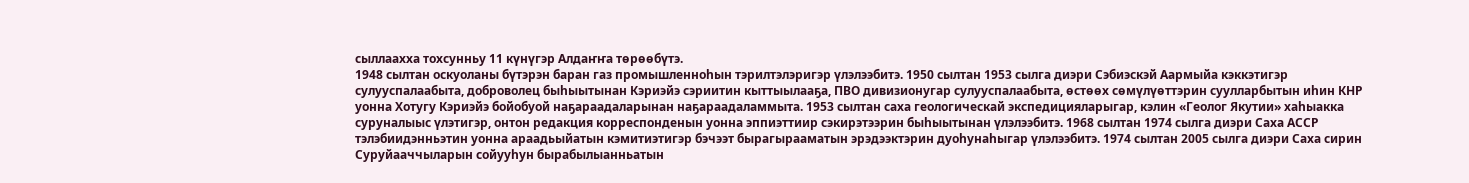сыллаахха тохсунньу 11 күнүгэр Алдаҥҥа төрөөбүтэ.
1948 сылтан оскуоланы бүтэрэн баран газ промышленноһын тэрилтэлэригэр үлэлээбитэ. 1950 сылтан 1953 сылга диэри Сэбиэскэй Аармыйа кэккэтигэр сулууспалаабыта, доброволец быһыытынан Кэриэйэ сэриитин кыттыылааҕа, ПВО дивизионугар сулууспалаабыта, өстөөх сөмүлүөттэрин суулларбытын иһин КНР уонна Хотугу Кэриэйэ бойобуой наҕараадаларынан наҕараадаламмыта. 1953 сылтан саха геологическай экспедицияларыгар, кэлин «Геолог Якутии» хаһыакка суруналыыс үлэтигэр, онтон редакция корреспонденын уонна эппиэттиир сэкирэтээрин быһыытынан үлэлээбитэ. 1968 сылтан 1974 сылга диэри Саха АССР тэлэбиидэнньэтин уонна араадьыйатын кэмитиэтигэр бэчээт бырагырааматын эрэдээктэрин дуоһунаһыгар үлэлээбитэ. 1974 сылтан 2005 сылга диэри Саха сирин Суруйааччыларын сойууһун бырабылыанньатын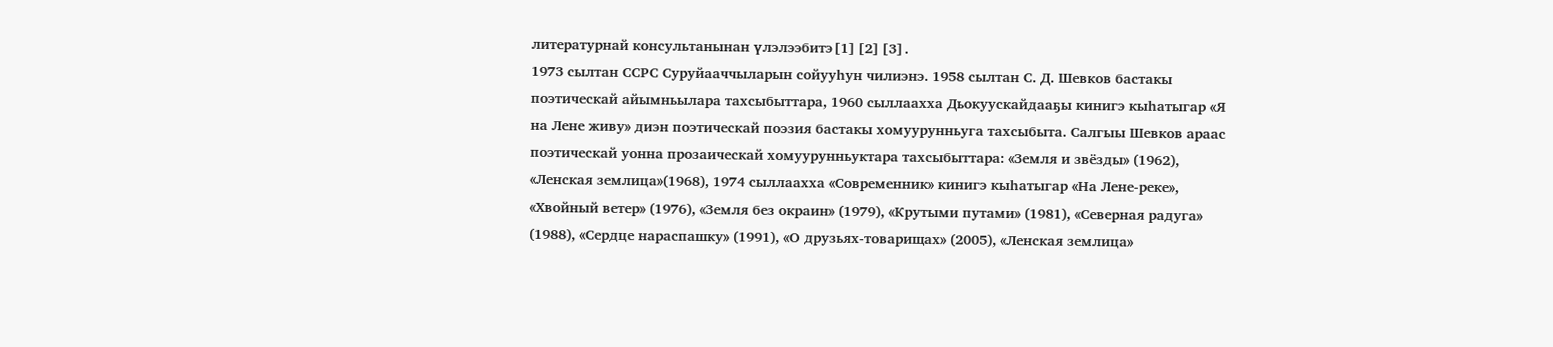литературнай консультанынан үлэлээбитэ[1][2][3].
1973 сылтан ССРС Суруйааччыларын сойууһун чилиэнэ. 1958 сылтан С. Д. Шевков бастакы поэтическай айымньылара тахсыбыттара, 1960 сыллаахха Дьокуускайдааҕы кинигэ кыһатыгар «Я на Лене живу» диэн поэтическай поэзия бастакы хомуурунньуга тахсыбыта. Салгыы Шевков араас поэтическай уонна прозаическай хомуурунньуктара тахсыбыттара: «Земля и звёзды» (1962), «Ленская землица»(1968), 1974 сыллаахха «Современник» кинигэ кыһатыгар «На Лене-реке», «Хвойный ветер» (1976), «Земля без окраин» (1979), «Крутыми путами» (1981), «Северная радуга» (1988), «Сердце нараспашку» (1991), «О друзьях-товарищах» (2005), «Ленская землица»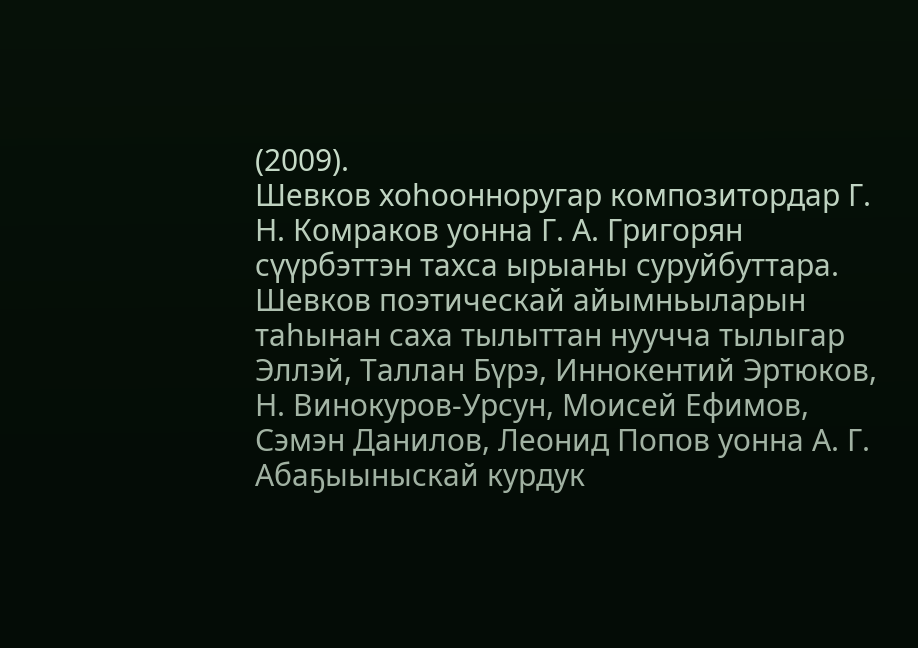(2009).
Шевков хоһоонноругар композитордар Г. Н. Комраков уонна Г. А. Григорян сүүрбэттэн тахса ырыаны суруйбуттара.
Шевков поэтическай айымньыларын таһынан саха тылыттан нуучча тылыгар Эллэй, Таллан Бүрэ, Иннокентий Эртюков, Н. Винокуров-Урсун, Моисей Ефимов, Сэмэн Данилов, Леонид Попов уонна А. Г. Абаҕыыныскай курдук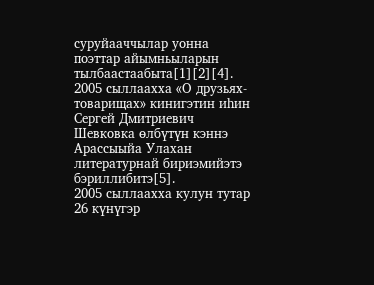суруйааччылар уонна поэттар айымньыларын тылбаастаабыта[1][2][4].
2005 сыллаахха «О друзьях-товарищах» кинигэтин иһин Сергей Дмитриевич Шевковка өлбүтүн кэннэ Арассыыйа Улахан литературнай бириэмийэтэ бэриллибитэ[5].
2005 сыллаахха кулун тутар 26 күнүгэр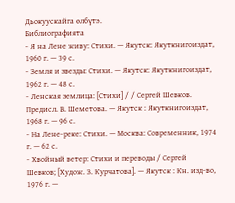Дьокуускайга өлбүтэ.
Библиографията
- Я на Лене живу: Стихи. — Якутск: Якуткнигоиздат, 1960 г. — 39 с.
- Земля и звезды: Стихи. — Якутск: Якуткнигоиздат, 1962 г. — 48 с.
- Ленская землица: [Стихи] / / Сергей Шевков. Предисл. В. Шеметова. — Якутск : Якуткнигоиздат, 1968 г. — 96 с.
- На Лене-реке: Стихи. — Москва: Современник, 1974 г. — 62 с.
- Хвойный ветер: Стихи и переводы / Сергей Шевков; [Худож. З. Курчатова]. — Якутск : Кн. изд-во, 1976 г. —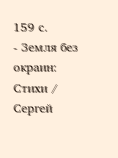159 с.
- Земля без окраин: Стихи / Сергей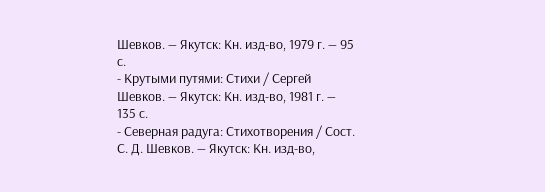Шевков. — Якутск: Кн. изд-во, 1979 г. — 95 с.
- Крутыми путями: Стихи / Сергей Шевков. — Якутск: Кн. изд-во, 1981 г. — 135 с.
- Северная радуга: Стихотворения / Сост. С. Д. Шевков. — Якутск: Кн. изд-во,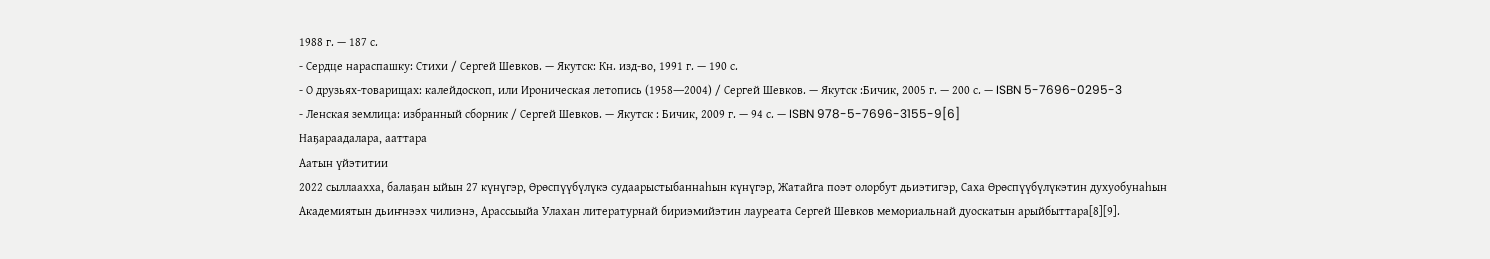1988 г. — 187 с.
- Сердце нараспашку: Стихи / Сергей Шевков. — Якутск: Кн. изд-во, 1991 г. — 190 с.
- О друзьях-товарищах: калейдоскоп, или Ироническая летопись (1958―2004) / Сергей Шевков. — Якутск :Бичик, 2005 г. — 200 с. — ISBN 5-7696-0295-3
- Ленская землица: избранный сборник / Сергей Шевков. — Якутск : Бичик, 2009 г. — 94 с. — ISBN 978-5-7696-3155-9[6]
Наҕараадалара, ааттара
Аатын үйэтитии
2022 сыллаахха, балаҕан ыйын 27 күнүгэр, Өрөспүүбүлүкэ судаарыстыбаннаһын күнүгэр, Жатайга поэт олорбут дьиэтигэр, Саха Өрөспүүбүлүкэтин духуобунаһын Академиятын дьиҥнээх чилиэнэ, Арассыыйа Улахан литературнай бириэмийэтин лауреата Сергей Шевков мемориальнай дуоскатын арыйбыттара[8][9].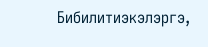Бибилитиэкэлэргэ,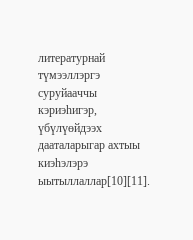литературнай түмээллэргэ суруйааччы кэриэһигэр, үбүлүөйдээх дааталарыгар ахтыы киэһэлэрэ ыытыллаллар[10][11].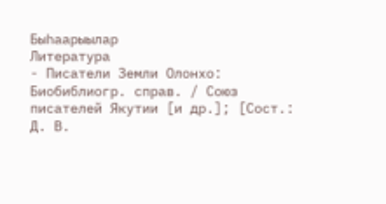Быһаарыылар
Литература
- Писатели Земли Олонхо: Биобиблиогр. справ. / Союз писателей Якутии [и др.]; [Сост.: Д. В.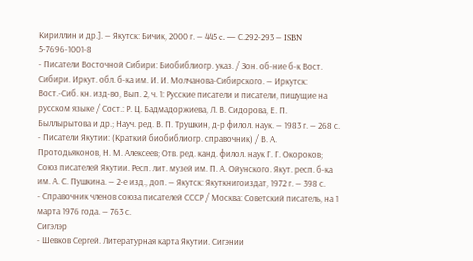Кириллин и др.]. — Якутск: Бичик, 2000 г. — 445 c. — С.292-293 — ISBN 5-7696-1001-8
- Писатели Восточной Сибири: Биобиблиогр. указ. / Зон. об-ние б-к Вост. Сибири. Иркут. обл. б-ка им. И. И. Молчанова-Сибирского. — Иркутск: Вост.-Сиб. кн. изд-во, Вып. 2, ч. 1: Русские писатели и писатели, пишущие на русском языке / Сост.: Р. Ц. Бадмадоржиева, Л. В. Сидорова, Е. П. Быллырытова и др.; Науч. ред. В. П. Трушкин, д-р филол. наук. — 1983 г. — 268 с.
- Писатели Якутии: (Краткий биобиблиогр. справочник) / В. А. Протодьяконов, Н. М. Алексеев; Отв. ред. канд. филол. наук Г. Г. Окороков; Союз писателей Якутии. Респ. лит. музей им. П. А. Ойунского. Якут. респ. б-ка им. А. С. Пушкина. — 2-е изд., доп. — Якутск: Якуткнигоиздат, 1972 г. — 398 с.
- Справочник членов союза писателей СССР / Москва: Советский писатель, на 1 марта 1976 года. — 763 с.
Сигэлэр
- Шевков Сергей. Литературная карта Якутии. Сигэнии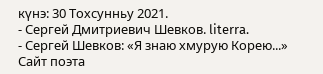күнэ: 30 Тохсунньу 2021.
- Сергей Дмитриевич Шевков. literra.
- Сергей Шевков: «Я знаю хмурую Корею...» Сайт поэта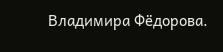Владимира Фёдорова.